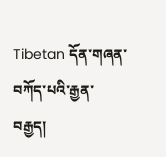Tibetan དོན་གཞན་བཀོད་པའི་རྒྱན་བརྒྱད།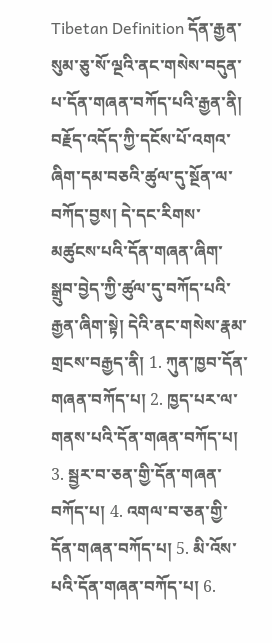Tibetan Definition དོན་རྒྱན་སུམ་ཅུ་སོ་ལྔའི་ནང་གསེས་བདུན་པ་དོན་གཞན་བཀོད་པའི་རྒྱན་ནི། བརྗོད་འདོད་ཀྱི་དངོས་པོ་འགའ་ཞིག་དམ་བཅའི་ཚུལ་དུ་སྔོན་ལ་བཀོད་བྱས། དེ་དང་རིགས་མཚུངས་པའི་དོན་གཞན་ཞིག་སྒྲུབ་བྱེད་ཀྱི་ཚུལ་དུ་བཀོད་པའི་རྒྱན་ཞིག་སྟེ། དེའི་ནང་གསེས་རྣམ་གྲངས་བརྒྱད་ནི། 1. ཀུན་ཁྱབ་དོན་གཞན་བཀོད་པ། 2. ཁྱད་པར་ལ་གནས་པའི་དོན་གཞན་བཀོད་པ། 3. སྦྱར་བ་ཅན་གྱི་དོན་གཞན་བཀོད་པ། 4. འགལ་བ་ཅན་གྱི་དོན་གཞན་བཀོད་པ། 5. མི་འོས་པའི་དོན་གཞན་བཀོད་པ། 6.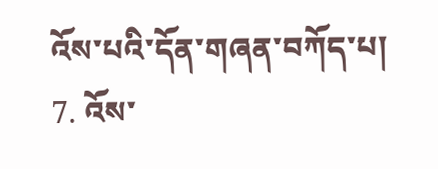འོས་པའི་དོན་གཞན་བཀོད་པ། 7. འོས་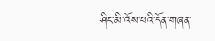ཤིང་མི་འོས་པའི་དོན་གཞན་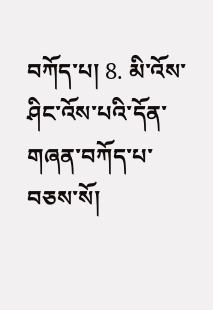བཀོད་པ། 8. མི་འོས་ཤིང་འོས་པའི་དོན་གཞན་བཀོད་པ་བཅས་སོ།